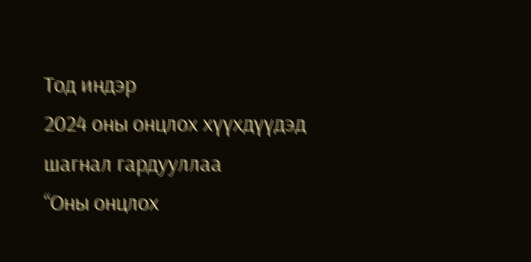Тод индэр
2024 оны онцлох хүүхдүүдэд шагнал гардууллаа
“Оны онцлох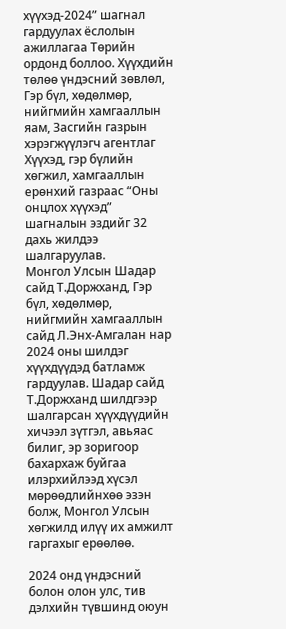хүүхэд-2024” шагнал гардуулах ёслолын ажиллагаа Төрийн ордонд боллоо. Хүүхдийн төлөө үндэсний зөвлөл, Гэр бүл, хөдөлмөр, нийгмийн хамгааллын яам, Засгийн газрын хэрэгжүүлэгч агентлаг Хүүхэд, гэр бүлийн хөгжил, хамгааллын ерөнхий газраас “Оны онцлох хүүхэд” шагналын эздийг 32 дахь жилдээ шалгаруулав.
Монгол Улсын Шадар сайд Т.Доржханд, Гэр бүл, хөдөлмөр, нийгмийн хамгааллын сайд Л.Энх-Амгалан нар 2024 оны шилдэг хүүхдүүдэд батламж гардуулав. Шадар сайд Т.Доржханд шилдгээр шалгарсан хүүхдүүдийн хичээл зүтгэл, авьяас билиг, эр зоригоор бахархаж буйгаа илэрхийлээд хүсэл мөрөөдлийнхөө эзэн болж, Монгол Улсын хөгжилд илүү их амжилт гаргахыг ерөөлөө.

2024 онд үндэсний болон олон улс, тив дэлхийн түвшинд оюун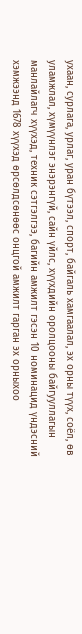ухаан, сурлага, урлаг, уран бүтээл, спорт, байгаль хамгаалал, эх орны түүх, соёл, өв уламжлал, хүмүүнлэг энэрэнгүй, сайн үйлс, хүүхдийн оролцооны байгууллагын манлайлагч хүүхэд, техник сэтгэлгээ, багийн амжилт гэсэн 10 номинацид үндэсний хэмжээнд 1678 хүүхэд өрсөлдсөнөөс онцгой амжилт гарган эх орныхоо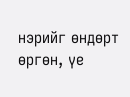нэрийг өндөрт өргөн, үе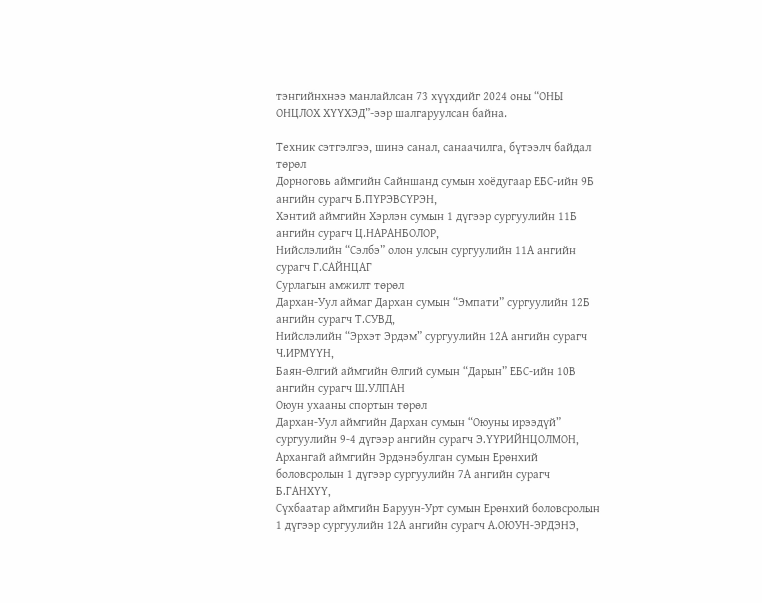тэнгийнхнээ манлайлсан 73 хүүхдийг 2024 оны “ОНЫ ОНЦЛОХ ХҮҮХЭД”-ээр шалгаруулсан байна.

Техник сэтгэлгээ, шинэ санал, санаачилга, бүтээлч байдал төрөл
Дорноговь аймгийн Сайншанд сумын хоёдугаар ЕБС-ийн 9Б ангийн сурагч Б.ПҮРЭВСҮРЭН,
Хэнтий аймгийн Хэрлэн сумын 1 дүгээр сургуулийн 11Б ангийн сурагч Ц.НАРАНБОЛОР,
Нийслэлийн “Сэлбэ” олон улсын сургуулийн 11А ангийн сурагч Г.САЙНЦАГ
Сурлагын амжилт төрөл
Дархан-Уул аймаг Дархан сумын “Эмпати” сургуулийн 12Б ангийн сурагч Т.СУВД,
Нийслэлийн “Эрхэт Эрдэм” сургуулийн 12А ангийн сурагч Ч.ИРМҮҮН,
Баян-Өлгий аймгийн Өлгий сумын “Дарын” ЕБС-ийн 10В ангийн сурагч Ш.УЛПАН
Оюун ухааны спортын төрөл
Дархан-Уул аймгийн Дархан сумын “Оюуны ирээдүй” сургуулийн 9-4 дүгээр ангийн сурагч Э.ҮҮРИЙНЦОЛМОН,
Архангай аймгийн Эрдэнэбулган сумын Ерөнхий боловсролын 1 дүгээр сургуулийн 7А ангийн сурагч Б.ГАНХҮҮ,
Сүхбаатар аймгийн Баруун-Урт сумын Ерөнхий боловсролын 1 дүгээр сургуулийн 12А ангийн сурагч А.ОЮУН-ЭРДЭНЭ,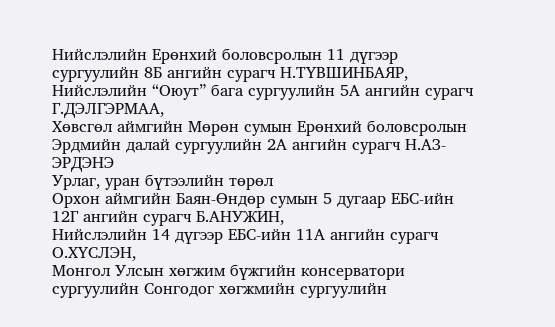Нийслэлийн Ерөнхий боловсролын 11 дүгээр сургуулийн 8Б ангийн сурагч Н.ТҮВШИНБАЯР,
Нийслэлийн “Оюут” бага сургуулийн 5А ангийн сурагч Г.ДЭЛГЭРМАА,
Хөвсгөл аймгийн Мөрөн сумын Ерөнхий боловсролын Эрдмийн далай сургуулийн 2А ангийн сурагч Н.АЗ-ЭРДЭНЭ
Урлаг, уран бүтээлийн төрөл
Орхон аймгийн Баян-Өндөр сумын 5 дугаар ЕБС-ийн 12Г ангийн сурагч Б.АНУЖИН,
Нийслэлийн 14 дүгээр ЕБС-ийн 11А ангийн сурагч О.ХҮСЛЭН,
Монгол Улсын хөгжим бүжгийн консерватори сургуулийн Сонгодог хөгжмийн сургуулийн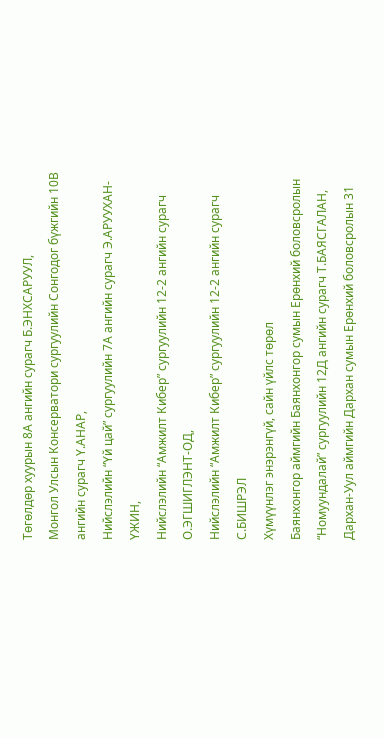Төгөлдөр хуурын 8А ангийн сурагч Б.ЭНХСАРУУЛ,
Монгол Улсын Консерватори сургуулийн Сонгодог бүжгийн 10В ангийн сурагч Ү.АНАР,
Нийслэлийн “Үй цай” сургуулийн 7А ангийн сурагч Э.АРУУХАН-ҮЖИН,
Нийслэлийн “Амжилт Кибер” сургуулийн 12-2 ангийн сурагч О.ЭГШИГЛЭНТ-ОД,
Нийслэлийн “Амжилт Кибер” сургуулийн 12-2 ангийн сурагч С.БИШРЭЛ
Хүмүүнлэг энэрэнгүй, сайн үйлс төрөл
Баянхонгор аймгийн Баянхонгор сумын Ерөнхий боловсролын “Номуундалай” сургуулийн 12Д ангийн сурагч Т.БАЯСГАЛАН,
Дархан-Уул аймгийн Дархан сумын Ерөнхий боловсролын 31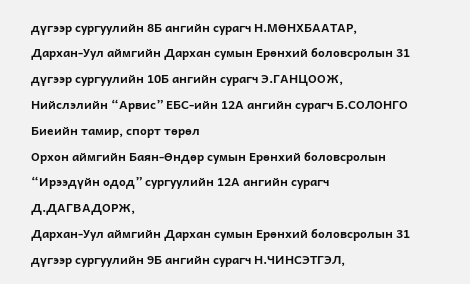дүгээр сургуулийн 8Б ангийн сурагч Н.МӨНХБААТАР,
Дархан-Уул аймгийн Дархан сумын Ерөнхий боловсролын 31 дүгээр сургуулийн 10Б ангийн сурагч Э.ГАНЦООЖ,
Нийслэлийн “Арвис” ЕБС-ийн 12А ангийн сурагч Б.СОЛОНГО
Биеийн тамир, спорт төрөл
Орхон аймгийн Баян-Өндөр сумын Ерөнхий боловсролын “Ирээдүйн одод” сургуулийн 12А ангийн сурагч Д.ДАГВАДОРЖ,
Дархан-Уул аймгийн Дархан сумын Ерөнхий боловсролын 31 дүгээр сургуулийн 9Б ангийн сурагч Н.ЧИНСЭТГЭЛ,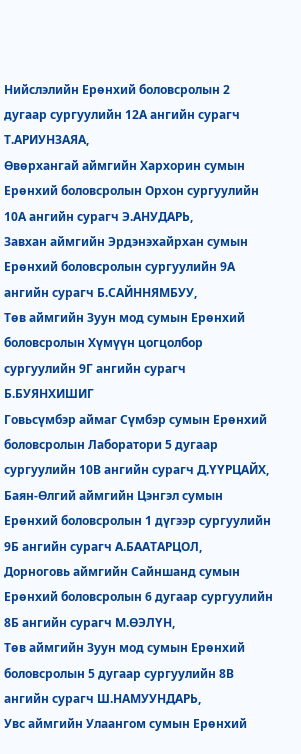Нийслэлийн Ерөнхий боловсролын 2 дугаар сургуулийн 12А ангийн сурагч Т.АРИУНЗАЯА,
Өвөрхангай аймгийн Хархорин сумын Ерөнхий боловсролын Орхон сургуулийн 10А ангийн сурагч Э.АНУДАРЬ,
Завхан аймгийн Эрдэнэхайрхан сумын Ерөнхий боловсролын сургуулийн 9А ангийн сурагч Б.САЙННЯМБУУ,
Төв аймгийн Зуун мод сумын Ерөнхий боловсролын Хүмүүн цогцолбор сургуулийн 9Г ангийн сурагч Б.БУЯНХИШИГ
Говьсүмбэр аймаг Сүмбэр сумын Ерөнхий боловсролын Лаборатори 5 дугаар сургуулийн 10В ангийн сурагч Д.ҮҮРЦАЙХ,
Баян-Өлгий аймгийн Цэнгэл сумын Ерөнхий боловсролын 1 дүгээр сургуулийн 9Б ангийн сурагч А.БААТАРЦОЛ,
Дорноговь аймгийн Сайншанд сумын Ерөнхий боловсролын 6 дугаар сургуулийн 8Б ангийн сурагч М.ӨЭЛҮН,
Төв аймгийн Зуун мод сумын Ерөнхий боловсролын 5 дугаар сургуулийн 8В ангийн сурагч Ш.НАМУУНДАРЬ,
Увс аймгийн Улаангом сумын Ерөнхий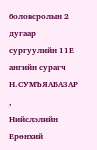боловсролын 2 дугаар сургуулийн 11Е ангийн сурагч Н.СУМЪЯАБАЗАР ,
Нийслэлийн Ерөнхий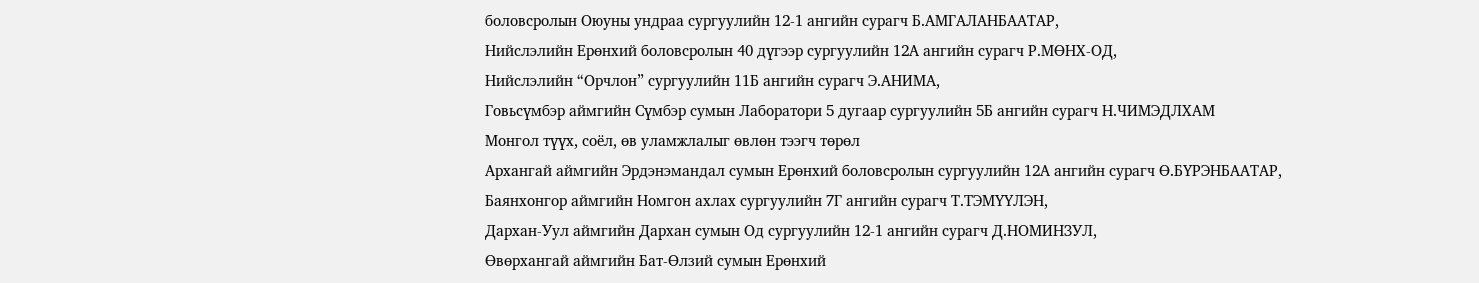боловсролын Оюуны ундраа сургуулийн 12-1 ангийн сурагч Б.АМГАЛАНБААТАР,
Нийслэлийн Ерөнхий боловсролын 40 дүгээр сургуулийн 12А ангийн сурагч Р.МӨНХ-ОД,
Нийслэлийн “Орчлон” сургуулийн 11Б ангийн сурагч Э.АНИМА,
Говьсүмбэр аймгийн Сүмбэр сумын Лаборатори 5 дугаар сургуулийн 5Б ангийн сурагч Н.ЧИМЭДЛХАМ
Монгол түүх, соёл, өв уламжлалыг өвлөн тээгч төрөл
Архангай аймгийн Эрдэнэмандал сумын Ерөнхий боловсролын сургуулийн 12А ангийн сурагч Ө.БҮРЭНБААТАР,
Баянхонгор аймгийн Номгон ахлах сургуулийн 7Г ангийн сурагч Т.ТЭМҮҮЛЭН,
Дархан-Уул аймгийн Дархан сумын Од сургуулийн 12-1 ангийн сурагч Д.НОМИНЗУЛ,
Өвөрхангай аймгийн Бат-Өлзий сумын Ерөнхий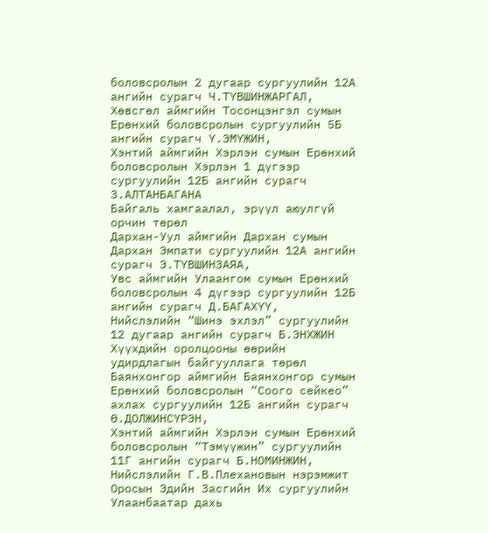боловсролын 2 дугаар сургуулийн 12А ангийн сурагч Ч.ТҮВШИНЖАРГАЛ,
Хөвсгөл аймгийн Тосонцэнгэл сумын Ерөнхий боловсролын сургуулийн 5Б ангийн сурагч Ү.ЭМҮЖИН,
Хэнтий аймгийн Хэрлэн сумын Ерөнхий боловсролын Хэрлэн 1 дүгээр сургуулийн 12Б ангийн сурагч З.АЛТАНБАГАНА
Байгаль хамгаалал, эрүүл аюулгүй орчин төрөл
Дархан-Уул аймгийн Дархан сумын Дархан Эмпати сургуулийн 12А ангийн сурагч Э.ТҮВШИНЗАЯА,
Увс аймгийн Улаангом сумын Ерөнхий боловсролын 4 дүгээр сургуулийн 12Б ангийн сурагч Д.БАГАХҮҮ,
Нийслэлийн “Шинэ эхлэл” сургуулийн 12 дугаар ангийн сурагч Б.ЭНХЖИН
Хүүхдийн оролцооны өөрийн удирдлагын байгууллага төрөл
Баянхонгор аймгийн Баянхонгор сумын Ерөнхий боловсролын “Соого сейкео” ахлах сургуулийн 12Б ангийн сурагч Ө.ДОЛЖИНСҮРЭН,
Хэнтий аймгийн Хэрлэн сумын Ерөнхий боловсролын “Тэмүүжин” сургуулийн 11Г ангийн сурагч Б.НОМИНЖИН,
Нийслэлийн Г.В.Плехановын нэрэмжит Оросын Эдийн Засгийн Их сургуулийн Улаанбаатар дахь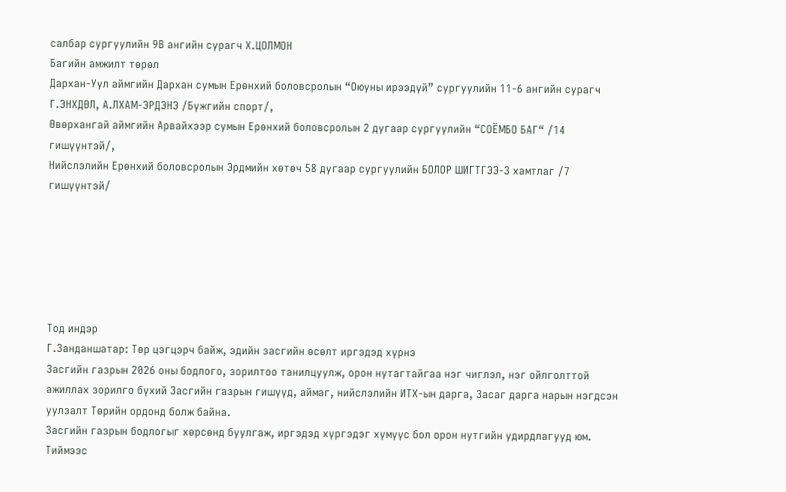салбар сургуулийн 9В ангийн сурагч Х.ЦОЛМОН
Багийн амжилт төрөл
Дархан-Уул аймгийн Дархан сумын Ерөнхий боловсролын “Оюуны ирээдүй” сургуулийн 11-6 ангийн сурагч Г.ЭНХДӨЛ, А.ЛХАМ-ЭРДЭНЭ /Бүжгийн спорт/,
Өвөрхангай аймгийн Арвайхээр сумын Ерөнхий боловсролын 2 дугаар сургуулийн “СОЁМБО БАГ“ /14 гишүүнтэй/,
Нийслэлийн Ерөнхий боловсролын Эрдмийн хөтөч 58 дугаар сургуулийн БОЛОР ШИГТГЭЭ-3 хамтлаг /7 гишүүнтэй/






Тод индэр
Г.Занданшатар: Төр цэгцэрч байж, эдийн засгийн өсөлт иргэдэд хүрнэ
Засгийн газрын 2026 оны бодлого, зорилтоо танилцуулж, орон нутагтайгаа нэг чиглэл, нэг ойлголттой ажиллах зорилго бүхий Засгийн газрын гишүүд, аймаг, нийслэлийн ИТХ-ын дарга, Засаг дарга нарын нэгдсэн уулзалт Төрийн ордонд болж байна.
Засгийн газрын бодлогыг хөрсөнд буулгаж, иргэдэд хүргэдэг хүмүүс бол орон нутгийн удирдлагууд юм.
Тиймээс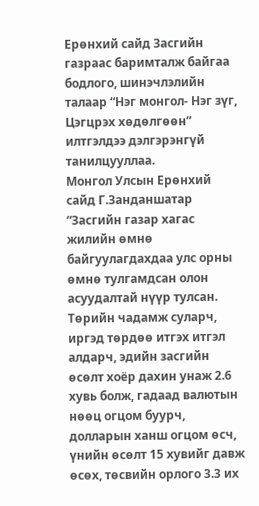Ерөнхий сайд Засгийн газраас баримталж байгаа бодлого, шинэчлэлийн талаар “Нэг монгол- Нэг зүг, Цэгцрэх хөдөлгөөн” илтгэлдээ дэлгэрэнгүй танилцууллаа.
Монгол Улсын Ерөнхий сайд Г.Занданшатар “Засгийн газар хагас жилийн өмнө байгуулагдахдаа улс орны өмнө тулгамдсан олон асуудалтай нүүр тулсан.
Төрийн чадамж суларч, иргэд төрдөө итгэх итгэл алдарч, эдийн засгийн өсөлт хоёр дахин унаж 2.6 хувь болж, гадаад валютын нөөц огцом буурч, долларын ханш огцом өсч, үнийн өсөлт 15 хувийг давж өсөх, төсвийн орлого 3.3 их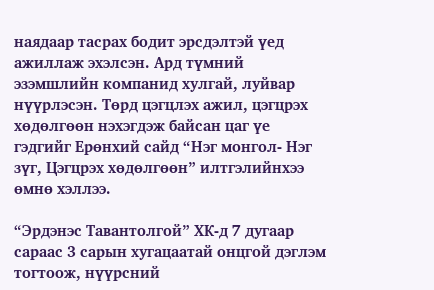наядаар тасрах бодит эрсдэлтэй үед ажиллаж эхэлсэн. Ард түмний эзэмшлийн компанид хулгай, луйвар нүүрлэсэн. Төрд цэгцлэх ажил, цэгцрэх хөдөлгөөн нэхэгдэж байсан цаг үе гэдгийг Ерөнхий сайд “Нэг монгол- Нэг зүг, Цэгцрэх хөдөлгөөн” илтгэлийнхээ өмнө хэллээ.

“Эрдэнэс Тавантолгой” ХК-д 7 дугаар сараас 3 сарын хугацаатай онцгой дэглэм тогтоож, нүүрсний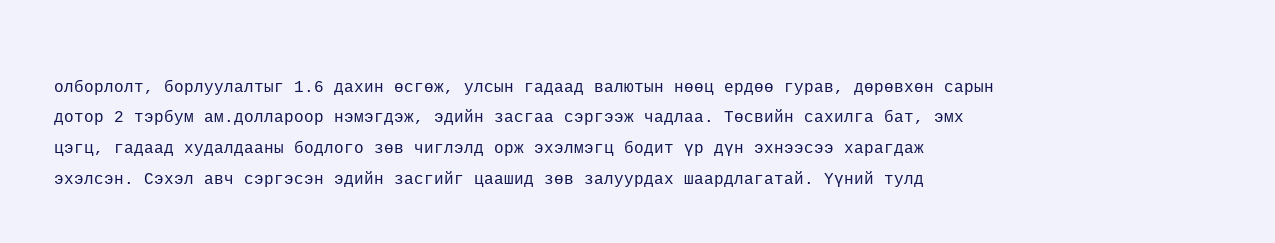олборлолт, борлуулалтыг 1.6 дахин өсгөж, улсын гадаад валютын нөөц ердөө гурав, дөрөвхөн сарын дотор 2 тэрбум ам.доллароор нэмэгдэж, эдийн засгаа сэргээж чадлаа. Төсвийн сахилга бат, эмх цэгц, гадаад худалдааны бодлого зөв чиглэлд орж эхэлмэгц бодит үр дүн эхнээсээ харагдаж эхэлсэн. Сэхэл авч сэргэсэн эдийн засгийг цаашид зөв залуурдах шаардлагатай. Үүний тулд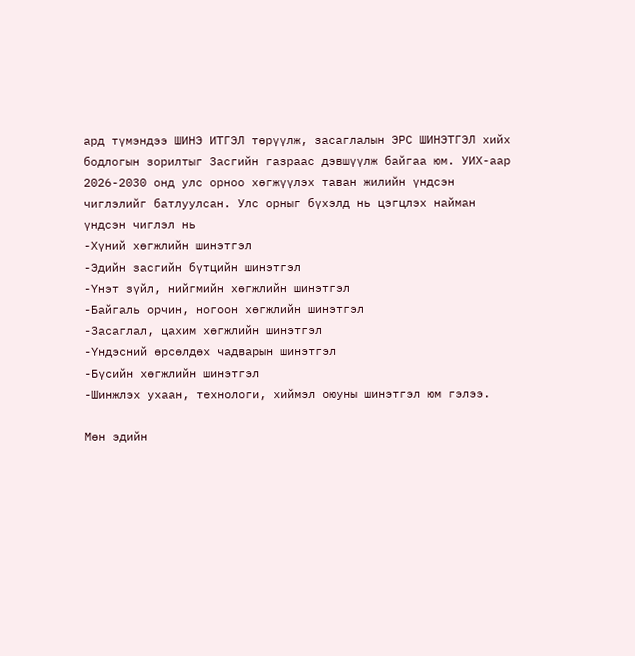ард түмэндээ ШИНЭ ИТГЭЛ төрүүлж, засаглалын ЭРС ШИНЭТГЭЛ хийх бодлогын зорилтыг Засгийн газраас дэвшүүлж байгаа юм. УИХ-аар 2026-2030 онд улс орноо хөгжүүлэх таван жилийн үндсэн чиглэлийг батлуулсан. Улс орныг бүхэлд нь цэгцлэх найман үндсэн чиглэл нь
-Хүний хөгжлийн шинэтгэл
-Эдийн засгийн бүтцийн шинэтгэл
-Үнэт зүйл, нийгмийн хөгжлийн шинэтгэл
-Байгаль орчин, ногоон хөгжлийн шинэтгэл
-Засаглал, цахим хөгжлийн шинэтгэл
-Үндэсний өрсөлдөх чадварын шинэтгэл
-Бүсийн хөгжлийн шинэтгэл
-Шинжлэх ухаан, технологи, хиймэл оюуны шинэтгэл юм гэлээ.

Мөн эдийн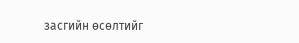засгийн өсөлтийг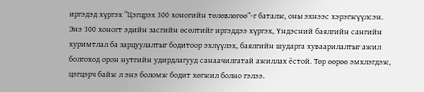иргэдэд хүргэх “Цэгцрэх 300 хоногийн төлөвлөгөө”-г баталж, оны эхнээс хэрэгжүүлсэн. Энэ 300 хоногт эдийн засгийн өсөлтийг иргэддээ хүргэх, Үндэсний баялгийн сангийн хуримтлал ба зарцуулалтыг бодитоор эхлүүлэх, баялгийн шударга хуваарилалтыг ажил болгоход орон нутгийн удирдлагууд санаачилгатай ажиллах ёстой. Төр өөрөө эмхлэгдэж, цэгцэрч байж л энэ боломж бодит хөгжил болно гэлээ.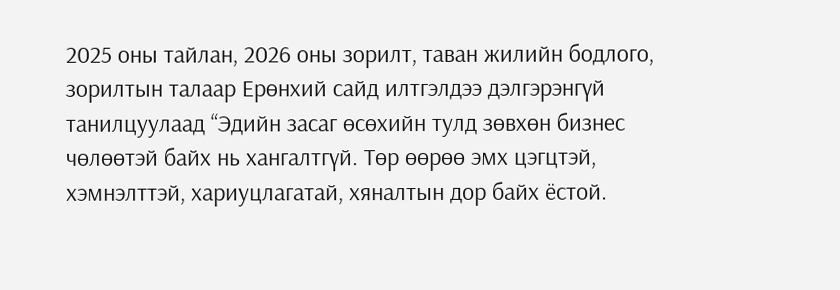2025 оны тайлан, 2026 оны зорилт, таван жилийн бодлого, зорилтын талаар Ерөнхий сайд илтгэлдээ дэлгэрэнгүй танилцуулаад “Эдийн засаг өсөхийн тулд зөвхөн бизнес чөлөөтэй байх нь хангалтгүй. Төр өөрөө эмх цэгцтэй, хэмнэлттэй, хариуцлагатай, хяналтын дор байх ёстой.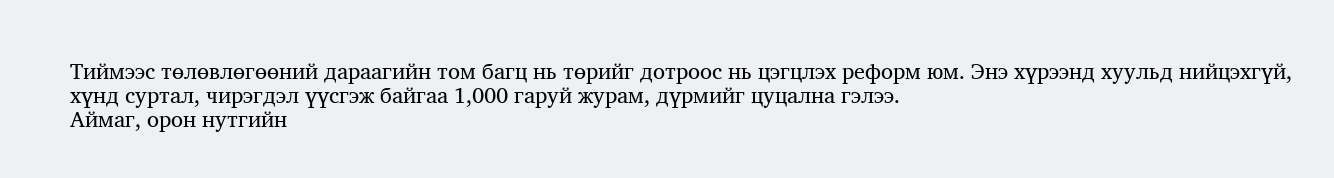Тиймээс төлөвлөгөөний дараагийн том багц нь төрийг дотроос нь цэгцлэх реформ юм. Энэ хүрээнд хуульд нийцэхгүй, хүнд суртал, чирэгдэл үүсгэж байгаа 1,000 гаруй журам, дүрмийг цуцална гэлээ.
Аймаг, орон нутгийн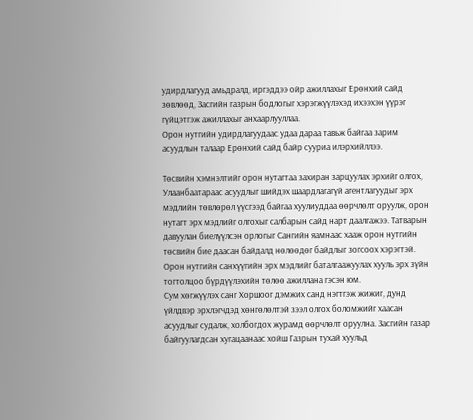удирдлагууд амьдралд, иргэддээ ойр ажиллахыг Ерөнхий сайд зөвлөөд, Засгийн газрын бодлогыг хэрэгжүүлэхэд ихээхэн үүрэг гүйцэтгэж ажиллахыг анхаарлууллаа.
Орон нутгийн удирдлагуудаас удаа дараа тавьж байгаа зарим асуудлын талаар Ерөнхий сайд байр сууриа илэрхийллээ.

Төсвийн хэмнэлтийг орон нутагтаа захиран зарцуулах эрхийг олгох, Улаанбаатараас асуудлыг шийдэх шаардлагагүй агентлагуудыг эрх мэдлийн төвлөрөл үүсгээд байгаа хуулиуддаа өөрчлөлт оруулж, орон нутагт эрх мэдлийг олгохыг салбарын сайд нарт даалгажээ. Татварын давуулан биелүүлсэн орлогыг Сангийн яамнаас хааж орон нутгийн төсвийн бие даасан байдалд нөлөөдөг байдлыг зогсоох хэрэгтэй. Орон нутгийн санхүүгийн эрх мэдлийг баталгаажуулах хууль эрх зүйн тогтолцоо бүрдүүлэхийн төлөө ажиллана гэсэн юм.
Сум хөгжүүлэх санг Хоршоог дэмжих санд нэгтгэж жижиг, дунд үйлдвэр эрхлэгчдэд хөнгөлөлтэй зээл олгох боломжийг хаасан асуудлыг судалж, холбогдох журамд өөрчлөлт оруулна. Засгийн газар байгуулагдсан хугацаанаас хойш Газрын тухай хуульд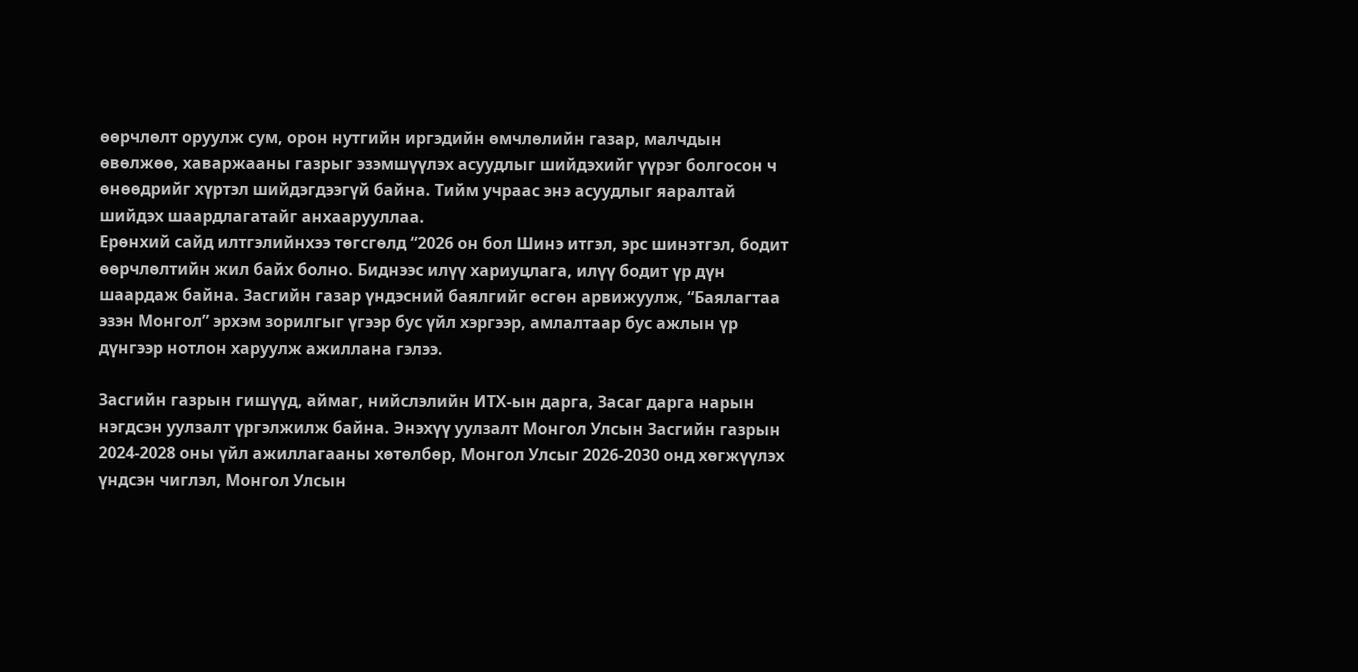өөрчлөлт оруулж сум, орон нутгийн иргэдийн өмчлөлийн газар, малчдын өвөлжөө, хаваржааны газрыг эзэмшүүлэх асуудлыг шийдэхийг үүрэг болгосон ч өнөөдрийг хүртэл шийдэгдээгүй байна. Тийм учраас энэ асуудлыг яаралтай шийдэх шаардлагатайг анхаарууллаа.
Ерөнхий сайд илтгэлийнхээ төгсгөлд “2026 он бол Шинэ итгэл, эрс шинэтгэл, бодит өөрчлөлтийн жил байх болно. Биднээс илүү хариуцлага, илүү бодит үр дүн шаардаж байна. Засгийн газар үндэсний баялгийг өсгөн арвижуулж, “Баялагтаа эзэн Монгол” эрхэм зорилгыг үгээр бус үйл хэргээр, амлалтаар бус ажлын үр дүнгээр нотлон харуулж ажиллана гэлээ.

Засгийн газрын гишүүд, аймаг, нийслэлийн ИТХ-ын дарга, Засаг дарга нарын нэгдсэн уулзалт үргэлжилж байна. Энэхүү уулзалт Монгол Улсын Засгийн газрын 2024-2028 оны үйл ажиллагааны хөтөлбөр, Монгол Улсыг 2026-2030 онд хөгжүүлэх үндсэн чиглэл, Монгол Улсын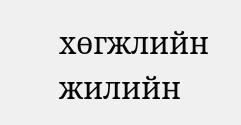хөгжлийн жилийн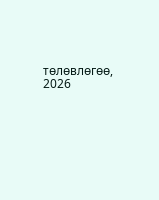төлөвлөгөө, 2026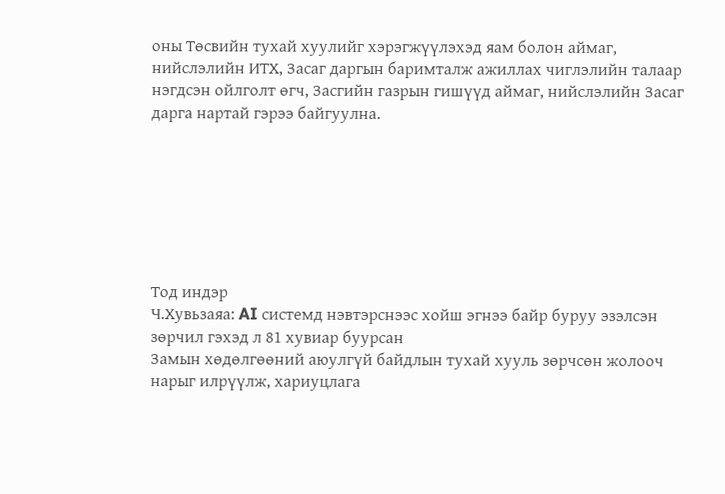оны Төсвийн тухай хуулийг хэрэгжүүлэхэд яам болон аймаг, нийслэлийн ИТХ, Засаг даргын баримталж ажиллах чиглэлийн талаар нэгдсэн ойлголт өгч, Засгийн газрын гишүүд аймаг, нийслэлийн Засаг дарга нартай гэрээ байгуулна.







Тод индэр
Ч.Хувьзаяа: AI системд нэвтэрснээс хойш эгнээ байр буруу эзэлсэн зөрчил гэхэд л 81 хувиар буурсан
Замын хөдөлгөөний аюулгүй байдлын тухай хууль зөрчсөн жолооч нарыг илрүүлж, хариуцлага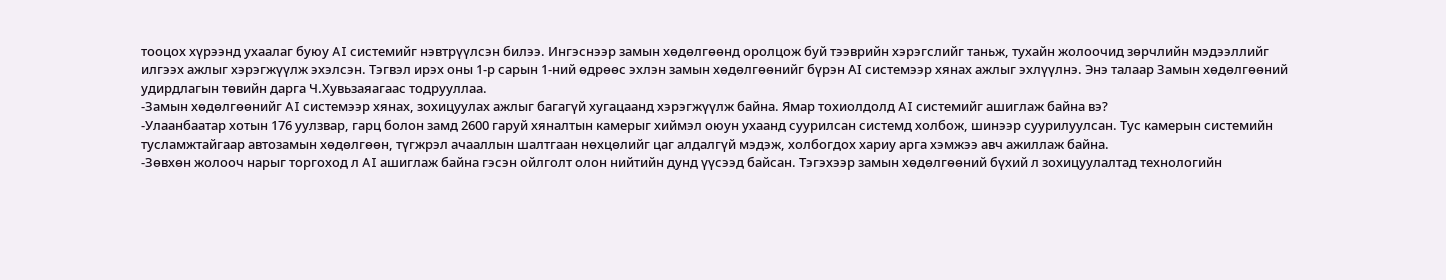тооцох хүрээнд ухаалаг буюу AI системийг нэвтрүүлсэн билээ. Ингэснээр замын хөдөлгөөнд оролцож буй тээврийн хэрэгслийг таньж, тухайн жолоочид зөрчлийн мэдээллийг илгээх ажлыг хэрэгжүүлж эхэлсэн. Тэгвэл ирэх оны 1-р сарын 1-ний өдрөөс эхлэн замын хөдөлгөөнийг бүрэн АI системээр хянах ажлыг эхлүүлнэ. Энэ талаар Замын хөдөлгөөний удирдлагын төвийн дарга Ч.Хувьзаяагаас тодрууллаа.
-Замын хөдөлгөөнийг AI системээр хянах, зохицуулах ажлыг багагүй хугацаанд хэрэгжүүлж байна. Ямар тохиолдолд AI системийг ашиглаж байна вэ?
-Улаанбаатар хотын 176 уулзвар, гарц болон замд 2600 гаруй хяналтын камерыг хиймэл оюун ухаанд суурилсан системд холбож, шинээр суурилуулсан. Тус камерын системийн тусламжтайгаар автозамын хөдөлгөөн, түгжрэл ачааллын шалтгаан нөхцөлийг цаг алдалгүй мэдэж, холбогдох хариу арга хэмжээ авч ажиллаж байна.
-Зөвхөн жолооч нарыг торгоход л AI ашиглаж байна гэсэн ойлголт олон нийтийн дунд үүсээд байсан. Тэгэхээр замын хөдөлгөөний бүхий л зохицуулалтад технологийн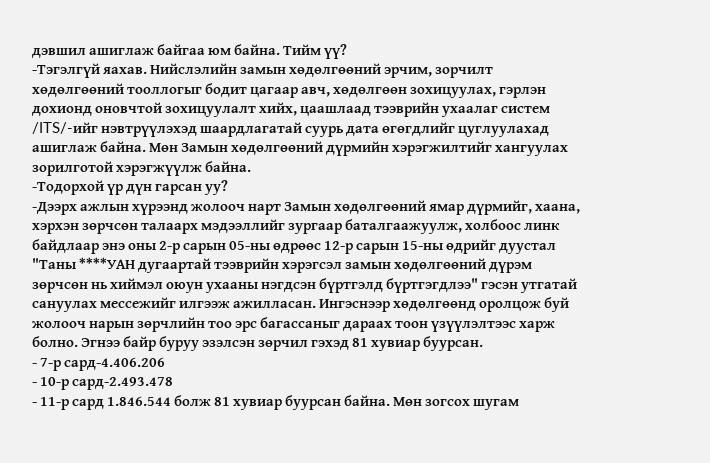дэвшил ашиглаж байгаа юм байна. Тийм үү?
-Тэгэлгүй яахав. Нийслэлийн замын хөдөлгөөний эрчим, зорчилт хөдөлгөөний тооллогыг бодит цагаар авч, хөдөлгөөн зохицуулах, гэрлэн дохионд оновчтой зохицуулалт хийх, цаашлаад тээврийн ухаалаг систем /ITS/-ийг нэвтрүүлэхэд шаардлагатай суурь дата өгөгдлийг цуглуулахад ашиглаж байна. Мөн Замын хөдөлгөөний дүрмийн хэрэгжилтийг хангуулах зорилготой хэрэгжүүлж байна.
-Тодорхой үр дүн гарсан уу?
-Дээрх ажлын хүрээнд жолооч нарт Замын хөдөлгөөний ямар дүрмийг, хаана, хэрхэн зөрчсөн талаарх мэдээллийг зургаар баталгаажуулж, холбоос линк байдлаар энэ оны 2-р сарын 05-ны өдрөөс 12-р сарын 15-ны өдрийг дуустал "Таны ****УАН дугаартай тээврийн хэрэгсэл замын хөдөлгөөний дүрэм зөрчсөн нь хиймэл оюун ухааны нэгдсэн бүртгэлд бүртгэгдлээ" гэсэн утгатай сануулах мессежийг илгээж ажилласан. Ингэснээр хөдөлгөөнд оролцож буй жолооч нарын зөрчлийн тоо эрс багассаныг дараах тоон үзүүлэлтээс харж болно. Эгнээ байр буруу эзэлсэн зөрчил гэхэд 81 хувиар буурсан.
- 7-р сард-4.406.206
- 10-р сард-2.493.478
- 11-р сард 1.846.544 болж 81 хувиар буурсан байна. Мөн зогсох шугам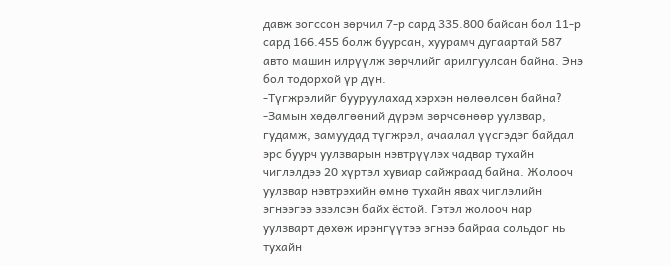давж зогссон зөрчил 7-р сард 335.800 байсан бол 11-р сард 166.455 болж буурсан, хуурамч дугаартай 587 авто машин илрүүлж зөрчлийг арилгуулсан байна. Энэ бол тодорхой үр дүн.
-Түгжрэлийг бууруулахад хэрхэн нөлөөлсөн байна?
-Замын хөдөлгөөний дүрэм зөрчсөнөөр уулзвар, гудамж, замуудад түгжрэл, ачаалал үүсгэдэг байдал эрс буурч уулзварын нэвтрүүлэх чадвар тухайн чиглэлдээ 20 хүртэл хувиар сайжраад байна. Жолооч уулзвар нэвтрэхийн өмнө тухайн явах чиглэлийн эгнээгээ эзэлсэн байх ёстой. Гэтэл жолооч нар уулзварт дөхөж ирэнгүүтээ эгнээ байраа сольдог нь тухайн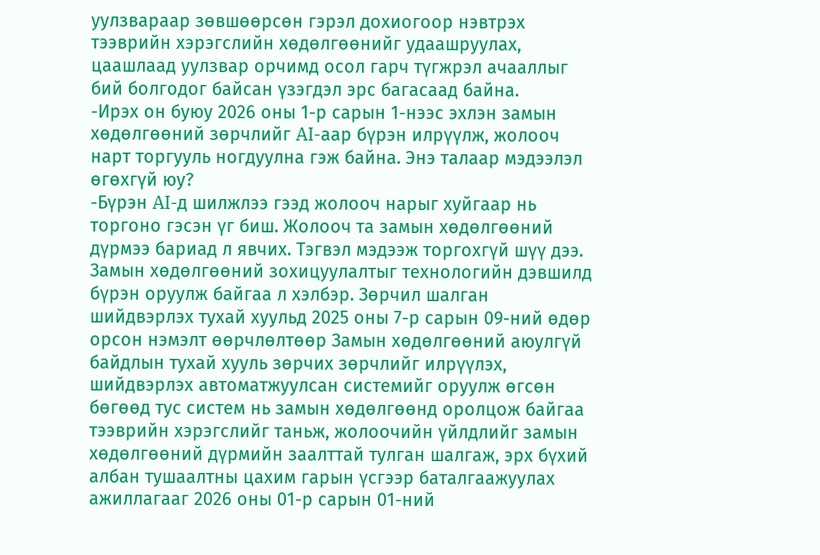уулзвараар зөвшөөрсөн гэрэл дохиогоор нэвтрэх тээврийн хэрэгслийн хөдөлгөөнийг удаашруулах, цаашлаад уулзвар орчимд осол гарч түгжрэл ачааллыг бий болгодог байсан үзэгдэл эрс багасаад байна.
-Ирэх он буюу 2026 оны 1-р сарын 1-нээс эхлэн замын хөдөлгөөний зөрчлийг AI-аар бүрэн илрүүлж, жолооч нарт торгууль ногдуулна гэж байна. Энэ талаар мэдээлэл өгөхгүй юу?
-Бүрэн AI-д шилжлээ гээд жолооч нарыг хуйгаар нь торгоно гэсэн үг биш. Жолооч та замын хөдөлгөөний дүрмээ бариад л явчих. Тэгвэл мэдээж торгохгүй шүү дээ. Замын хөдөлгөөний зохицуулалтыг технологийн дэвшилд бүрэн оруулж байгаа л хэлбэр. Зөрчил шалган шийдвэрлэх тухай хуульд 2025 оны 7-р сарын 09-ний өдөр орсон нэмэлт өөрчлөлтөөр Замын хөдөлгөөний аюулгүй байдлын тухай хууль зөрчих зөрчлийг илрүүлэх, шийдвэрлэх автоматжуулсан системийг оруулж өгсөн бөгөөд тус систем нь замын хөдөлгөөнд оролцож байгаа тээврийн хэрэгслийг таньж, жолоочийн үйлдлийг замын хөдөлгөөний дүрмийн заалттай тулган шалгаж, эрх бүхий албан тушаалтны цахим гарын үсгээр баталгаажуулах ажиллагааг 2026 оны 01-р сарын 01-ний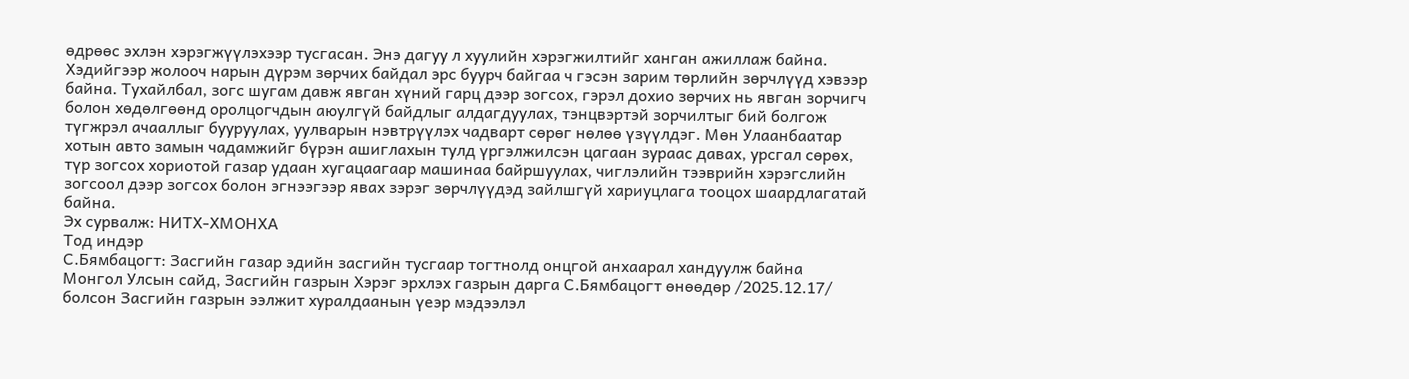өдрөөс эхлэн хэрэгжүүлэхээр тусгасан. Энэ дагуу л хуулийн хэрэгжилтийг ханган ажиллаж байна.
Хэдийгээр жолооч нарын дүрэм зөрчих байдал эрс буурч байгаа ч гэсэн зарим төрлийн зөрчлүүд хэвээр байна. Тухайлбал, зогс шугам давж явган хүний гарц дээр зогсох, гэрэл дохио зөрчих нь явган зорчигч болон хөдөлгөөнд оролцогчдын аюулгүй байдлыг алдагдуулах, тэнцвэртэй зорчилтыг бий болгож түгжрэл ачааллыг бууруулах, уулварын нэвтрүүлэх чадварт сөрөг нөлөө үзүүлдэг. Мөн Улаанбаатар хотын авто замын чадамжийг бүрэн ашиглахын тулд үргэлжилсэн цагаан зураас давах, урсгал сөрөх, түр зогсох хориотой газар удаан хугацаагаар машинаа байршуулах, чиглэлийн тээврийн хэрэгслийн зогсоол дээр зогсох болон эгнээгээр явах зэрэг зөрчлүүдэд зайлшгүй хариуцлага тооцох шаардлагатай байна.
Эх сурвалж: НИТХ-ХМОНХА
Тод индэр
С.Бямбацогт: Засгийн газар эдийн засгийн тусгаар тогтнолд онцгой анхаарал хандуулж байна
Монгол Улсын сайд, Засгийн газрын Хэрэг эрхлэх газрын дарга С.Бямбацогт өнөөдөр /2025.12.17/ болсон Засгийн газрын ээлжит хуралдаанын үеэр мэдээлэл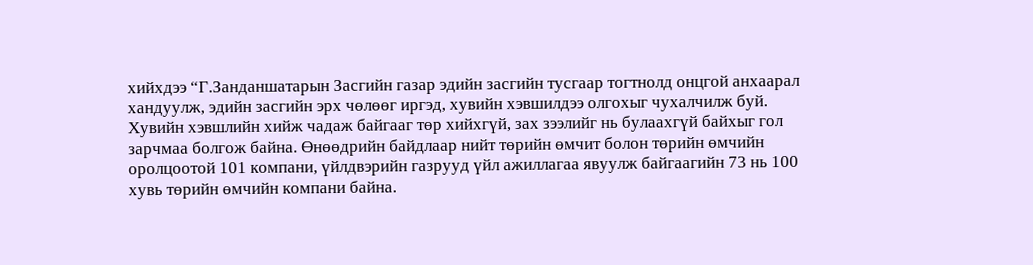хийхдээ “Г.Занданшатарын Засгийн газар эдийн засгийн тусгаар тогтнолд онцгой анхаарал хандуулж, эдийн засгийн эрх чөлөөг иргэд, хувийн хэвшилдээ олгохыг чухалчилж буй. Хувийн хэвшлийн хийж чадаж байгааг төр хийхгүй, зах зээлийг нь булаахгүй байхыг гол зарчмаа болгож байна. Өнөөдрийн байдлаар нийт төрийн өмчит болон төрийн өмчийн оролцоотой 101 компани, үйлдвэрийн газрууд үйл ажиллагаа явуулж байгаагийн 73 нь 100 хувь төрийн өмчийн компани байна.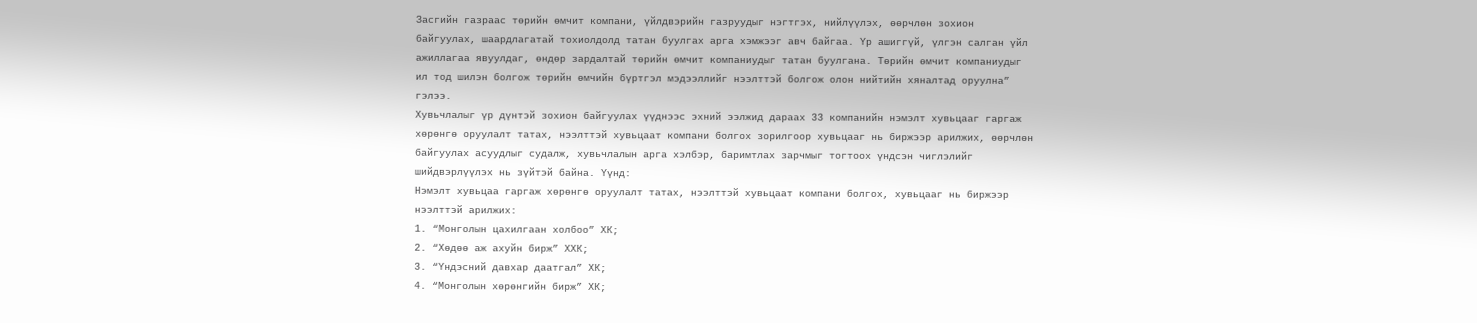Засгийн газраас төрийн өмчит компани, үйлдвэрийн газруудыг нэгтгэх, нийлүүлэх, өөрчлөн зохион байгуулах, шаардлагатай тохиолдолд татан буулгах арга хэмжээг авч байгаа. Үр ашиггүй, үлгэн салган үйл ажиллагаа явуулдаг, өндөр зардалтай төрийн өмчит компаниудыг татан буулгана. Төрийн өмчит компаниудыг ил тод шилэн болгож төрийн өмчийн бүртгэл мэдээллийг нээлттэй болгож олон нийтийн хяналтад оруулна” гэлээ.
Хувьчлалыг үр дүнтэй зохион байгуулах үүднээс эхний ээлжид дараах 33 компанийн нэмэлт хувьцааг гаргаж хөрөнгө оруулалт татах, нээлттэй хувьцаат компани болгох зорилгоор хувьцааг нь биржээр арилжих, өөрчлөн байгуулах асуудлыг судалж, хувьчлалын арга хэлбэр, баримтлах зарчмыг тогтоох үндсэн чиглэлийг шийдвэрлүүлэх нь зүйтэй байна. Үүнд:
Нэмэлт хувьцаа гаргаж хөрөнгө оруулалт татах, нээлттэй хувьцаат компани болгох, хувьцааг нь биржээр нээлттэй арилжих:
1. “Монголын цахилгаан холбоо” ХК;
2. “Хөдөө аж ахуйн бирж” ХХК;
3. “Үндэсний давхар даатгал” ХК;
4. “Монголын хөрөнгийн бирж” ХК;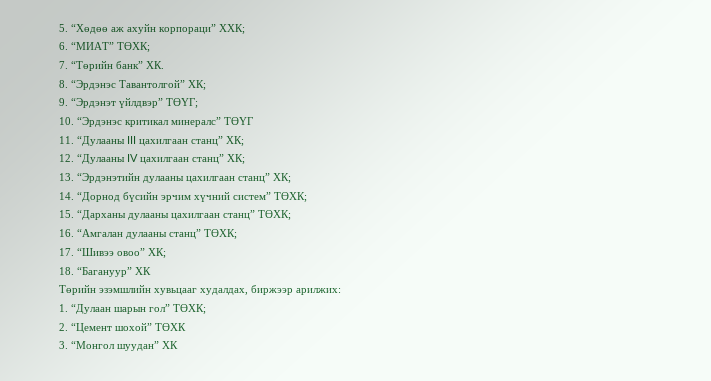5. “Хөдөө аж ахуйн корпораци” ХХК;
6. “МИАТ” ТӨХК;
7. “Төрийн банк” ХК.
8. “Эрдэнэс Тавантолгой” ХК;
9. “Эрдэнэт үйлдвэр” ТӨҮГ;
10. “Эрдэнэс критикал минералс” ТӨҮГ
11. “Дулааны III цахилгаан станц” ХК;
12. “Дулааны IV цахилгаан станц” ХК;
13. “Эрдэнэтийн дулааны цахилгаан станц” ХК;
14. “Дорнод бүсийн эрчим хүчний систем” ТӨХК;
15. “Дарханы дулааны цахилгаан станц” ТӨХК;
16. “Амгалан дулааны станц” ТӨХК;
17. “Шивээ овоо” ХК;
18. “Багануур” ХК
Төрийн эзэмшлийн хувьцааг худалдах, биржээр арилжих:
1. “Дулаан шарын гол” ТӨХК;
2. “Цемент шохой” ТӨХК
3. “Монгол шуудан” ХК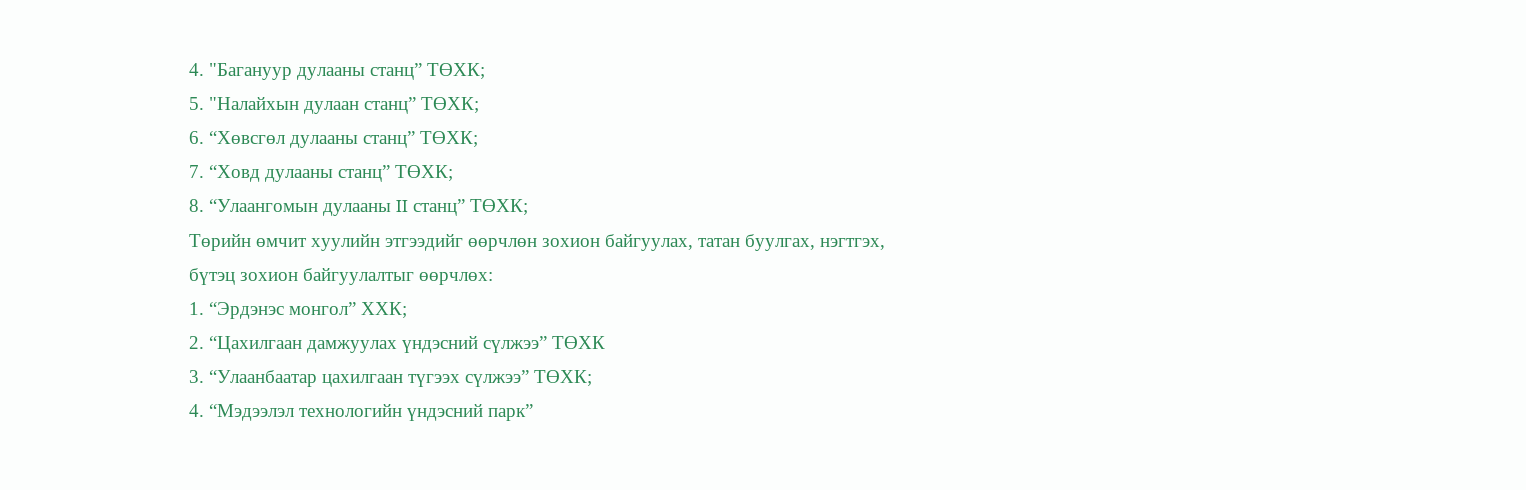4. "Багануур дулааны станц” ТӨХК;
5. "Налайхын дулаан станц” ТӨХК;
6. “Хөвсгөл дулааны станц” ТӨХК;
7. “Ховд дулааны станц” ТӨХК;
8. “Улаангомын дулааны II станц” ТӨХК;
Төрийн өмчит хуулийн этгээдийг өөрчлөн зохион байгуулах, татан буулгах, нэгтгэх, бүтэц зохион байгуулалтыг өөрчлөх:
1. “Эрдэнэс монгол” ХХК;
2. “Цахилгаан дамжуулах үндэсний сүлжээ” ТӨХК
3. “Улаанбаатар цахилгаан түгээх сүлжээ” ТӨХК;
4. “Мэдээлэл технологийн үндэсний парк”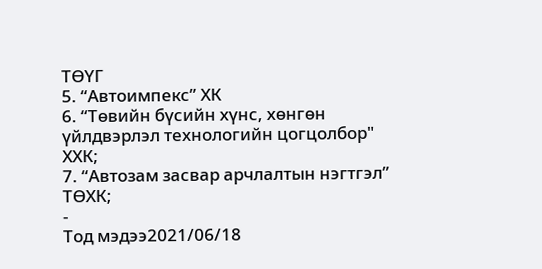ТӨҮГ
5. “Автоимпекс” ХК
6. “Төвийн бүсийн хүнс, хөнгөн үйлдвэрлэл технологийн цогцолбор" ХХК;
7. “Автозам засвар арчлалтын нэгтгэл” ТӨХК;
-
Тод мэдээ2021/06/18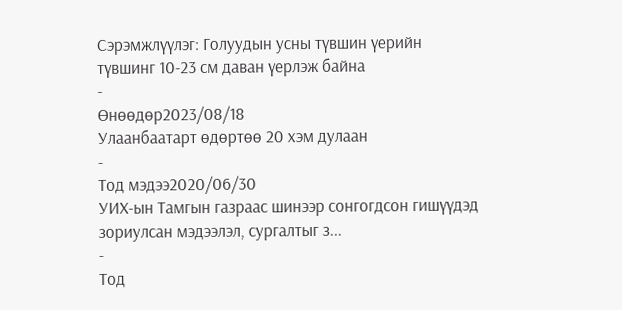Сэрэмжлүүлэг: Голуудын усны түвшин үерийн түвшинг 10-23 см даван үерлэж байна
-
Өнөөдөр2023/08/18
Улаанбаатарт өдөртөө 20 хэм дулаан
-
Тод мэдээ2020/06/30
УИХ-ын Тамгын газраас шинээр сонгогдсон гишүүдэд зориулсан мэдээлэл, сургалтыг з...
-
Тод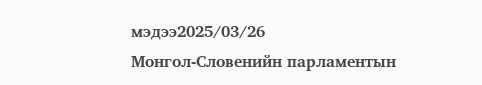мэдээ2025/03/26
Монгол-Словенийн парламентын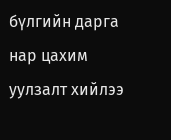бүлгийн дарга нар цахим уулзалт хийлээ